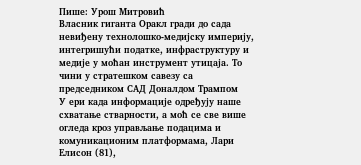Пише: Урош Митровић
Власник гиганта Оракл гради до сада невиђену технолошко-медијску империју, интегришући податке, инфраструктуру и медије у моћан инструмент утицаја. То чини у стратешком савезу са председником САД Доналдом Трампом
У ери када информације одређују наше схватање стварности, а моћ се све више огледа кроз управљање подацима и комуникационим платформама, Лари Елисон (81),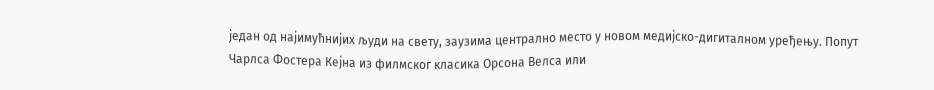један од најимућнијих људи на свету, заузима централно место у новом медијско-дигиталном уређењу. Попут Чарлса Фостера Кејна из филмског класика Орсона Велса или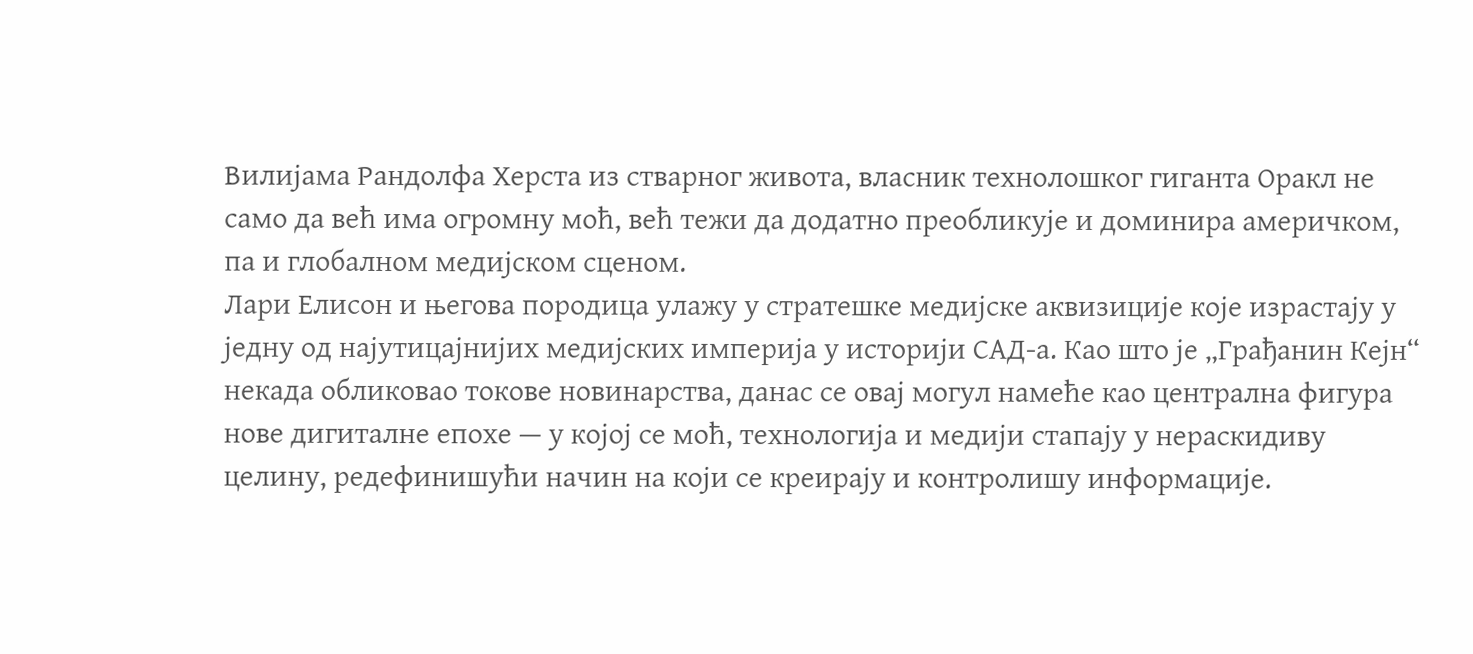Вилијама Рандолфа Херста из стварног живота, власник технолошког гиганта Оракл не само да већ има огромну моћ, већ тежи да додатно преобликује и доминира америчком, па и глобалном медијском сценом.
Лари Елисон и његова породица улажу у стратешке медијске аквизиције које израстају у једну од најутицајнијих медијских империја у историји САД-а. Као што је „Грађанин Кејн“ некада обликовао токове новинарства, данас се овај могул намеће као централна фигура нове дигиталне епохе — у којој се моћ, технологија и медији стапају у нераскидиву целину, редефинишући начин на који се креирају и контролишу информације.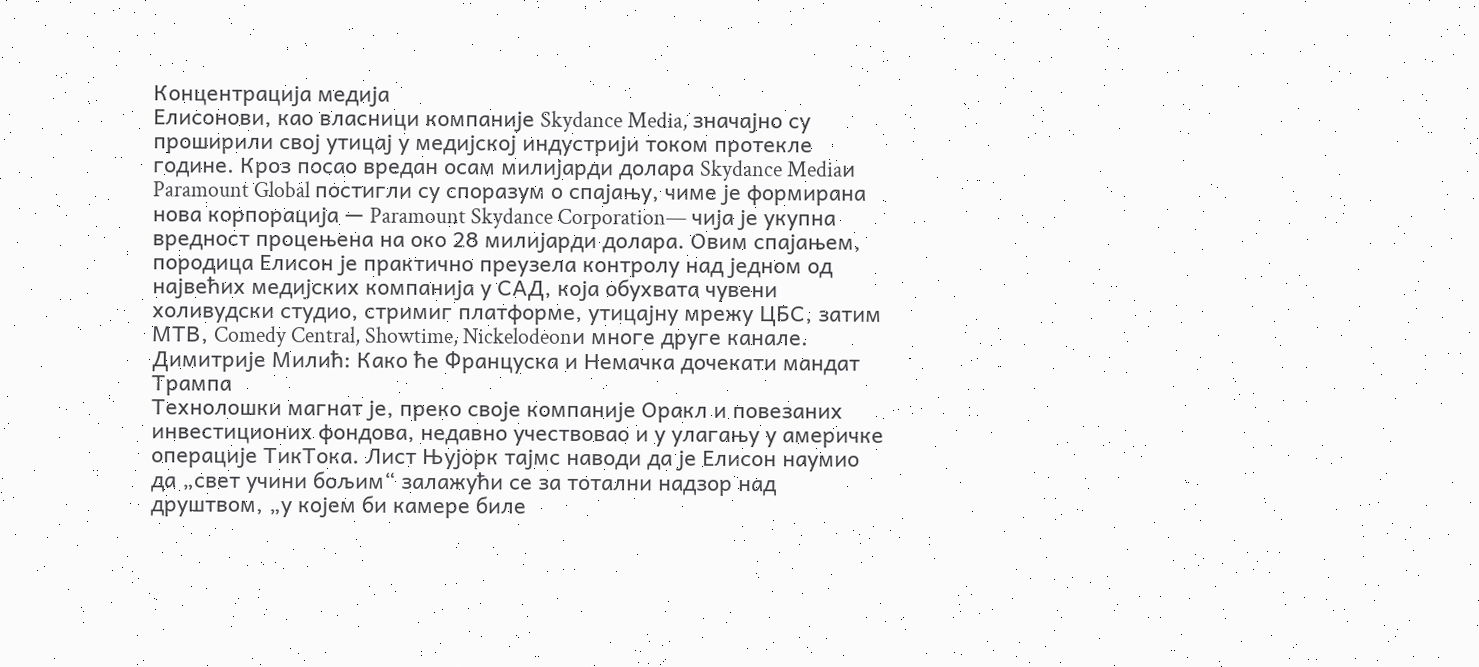Концентрација медија
Елисонови, као власници компаније Skydance Media, значајно су проширили свој утицај у медијској индустрији током протекле године. Кроз посао вредан осам милијарди долара Skydance Mediaи Paramount Global постигли су споразум о спајању, чиме је формирана нова корпорација — Paramount Skydance Corporation— чија је укупна вредност процењена на око 28 милијарди долара. Овим спајањем, породица Елисон је практично преузела контролу над једном од највећих медијских компанија у САД, која обухвата чувени холивудски студио, стримиг платформе, утицајну мрежу ЦБС, затим МТВ, Comedy Central, Showtime, Nickelodeonи многе друге канале.
Димитрије Милић: Како ће Француска и Немачка дочекати мандат Трампа
Технолошки магнат је, преко своје компаније Оракл и повезаних инвестиционих фондова, недавно учествовао и у улагању у америчке операције ТикТока. Лист Њујорк тајмс наводи да је Елисон наумио да „свет учини бољим“ залажући се за тотални надзор над друштвом, „у којем би камере биле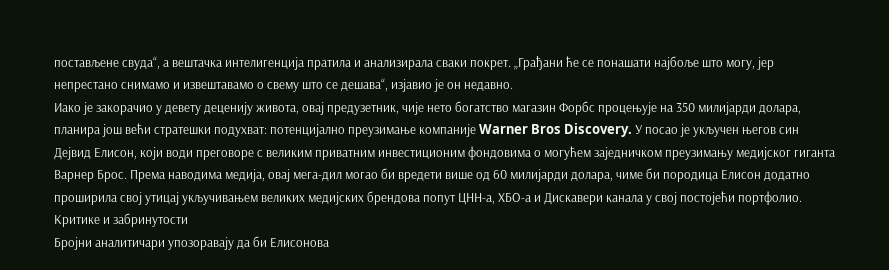постављене свуда“, а вештачка интелигенција пратила и анализирала сваки покрет. „Грађани ће се понашати најбоље што могу, јер непрестано снимамо и извештавамо о свему што се дешава“, изјавио је он недавно.
Иако је закорачио у девету деценију живота, овај предузетник, чије нето богатство магазин Форбс процењује на 350 милијарди долара, планира још већи стратешки подухват: потенцијално преузимање компаније Warner Bros Discovery. У посао је укључен његов син Дејвид Елисон, који води преговоре с великим приватним инвестиционим фондовима о могућем заједничком преузимању медијског гиганта Варнер Брос. Према наводима медија, овај мега-дил могао би вредети више од 60 милијарди долара, чиме би породица Елисон додатно проширила свој утицај укључивањем великих медијских брендова попут ЦНН-а, ХБО-а и Дискавери канала у свој постојећи портфолио.
Критике и забринутости
Бројни аналитичари упозоравају да би Елисонова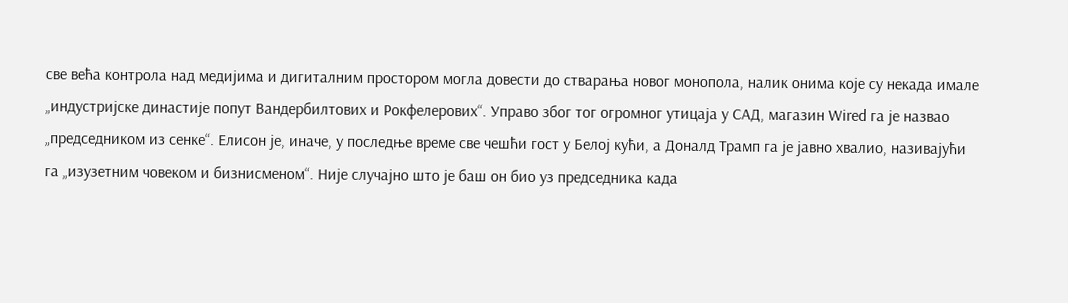све већа контрола над медијима и дигиталним простором могла довести до стварања новог монопола, налик онима које су некада имале „индустријске династије попут Вандербилтових и Рокфелерових“. Управо због тог огромног утицаја у САД, магазин Wired га је назвао „председником из сенке“. Елисон је, иначе, у последње време све чешћи гост у Белој кући, а Доналд Трамп га је јавно хвалио, називајући га „изузетним човеком и бизнисменом“. Није случајно што је баш он био уз председника када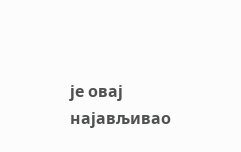је овај најављивао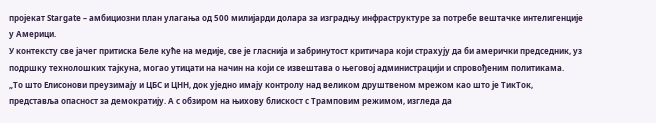пројекат Stargate – амбициозни план улагања од 500 милијарди долара за изградњу инфраструктуре за потребе вештачке интелигенције у Америци.
У контексту све јачег притиска Беле куће на медије, све је гласнија и забринутост критичара који страхују да би амерички председник, уз подршку технолошких тајкуна, могао утицати на начин на који се извештава о његовој администрацији и спровођеним политикама.
„То што Елисонови преузимају и ЦБС и ЦНН, док уједно имају контролу над великом друштвеном мрежом као што је ТикТок, представља опасност за демократију. А с обзиром на њихову блискост с Трамповим режимом, изгледа да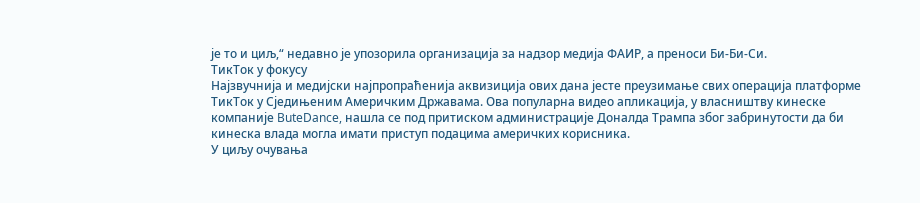је то и циљ,“ недавно је упозорила организација за надзор медија ФАИР, а преноси Би-Би-Си.
ТикТок у фокусу
Најзвучнија и медијски најпропраћенија аквизиција ових дана јесте преузимање свих операција платформе ТикТок у Сједињеним Америчким Државама. Ова популарна видео апликација, у власништву кинеске компаније ButeDance, нашла се под притиском администрације Доналда Трампа због забринутости да би кинеска влада могла имати приступ подацима америчких корисника.
У циљу очувања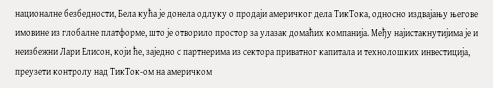националне безбедности, Бела кућа је донела одлуку о продаји америчког дела ТикТока, односно издвајању његове имовине из глобалне платформе, што је отворило простор за улазак домаћих компанија. Међу најистакнутијима је и неизбежни Лари Елисон, који ће, заједно с партнерима из сектора приватног капитала и технолошких инвестиција, преузети контролу над ТикТок-ом на америчком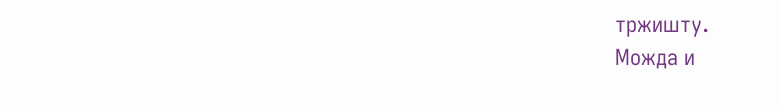тржишту.
Можда и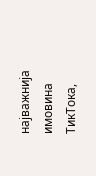најважнија имовина ТикТока,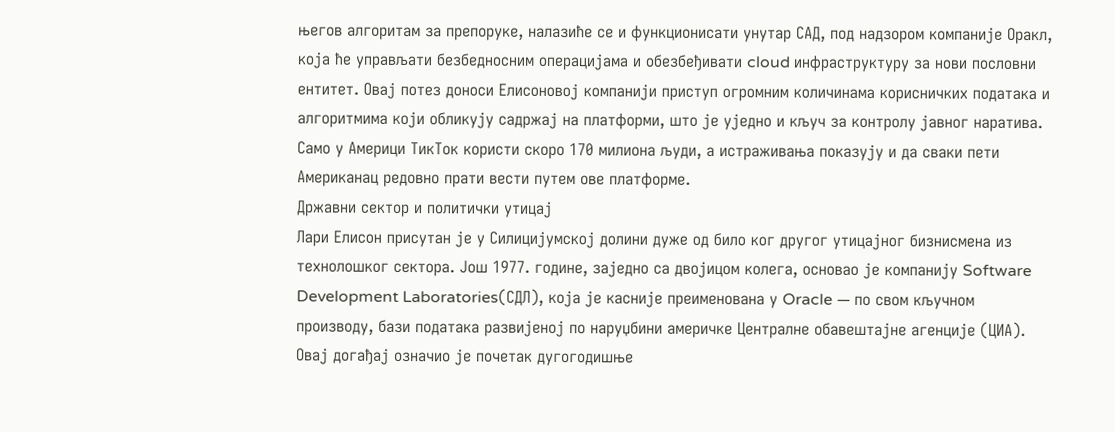његов алгоритам за препоруке, налазиће се и функционисати унутар САД, под надзором компаније Оракл, која ће управљати безбедносним операцијама и обезбеђивати cloud инфраструктуру за нови пословни ентитет. Овај потез доноси Елисоновој компанији приступ огромним количинама корисничких података и алгоритмима који обликују садржај на платформи, што је уједно и кључ за контролу јавног наратива. Само у Америци ТикТок користи скоро 170 милиона људи, а истраживања показују и да сваки пети Американац редовно прати вести путем ове платформе.
Државни сектор и политички утицај
Лари Елисон присутан је у Силицијумској долини дуже од било ког другог утицајног бизнисмена из технолошког сектора. Још 1977. године, заједно са двојицом колега, основао је компанију Software Development Laboratories(СДЛ), која је касније преименована у Oracle — по свом кључном производу, бази података развијеној по наруџбини америчке Централне обавештајне агенције (ЦИА). Овај догађај означио је почетак дугогодишње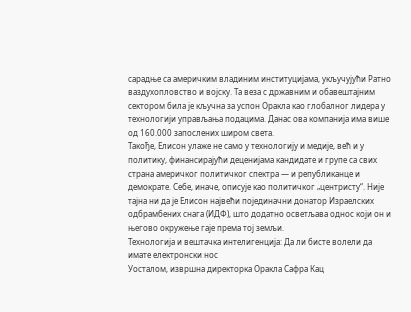сарадње са америчким владиним институцијама, укључујући Ратно ваздухопловство и војску. Та веза с државним и обавештајним сектором била је кључна за успон Оракла као глобалног лидера у технологији управљања подацима. Данас ова компанија има више од 160.000 запослених широм света.
Такође, Елисон улаже не само у технологију и медије, већ и у политику, финансирајући деценијама кандидате и групе са свих страна америчког политичког спектра — и републиканце и демократе. Себе, иначе, описује као политичког „центристу“. Није тајна ни да је Елисон највећи појединачни донатор Израелских одбрамбених снага (ИДФ), што додатно осветљава однос који он и његово окружење гаје према тој земљи.
Технологија и вештачка интелигенција: Да ли бисте волели да имате електронски нос
Уосталом, извршна директорка Оракла Сафра Кац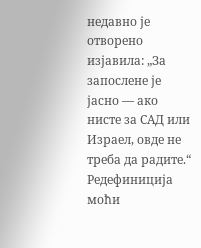недавно је отворено изјавила: „За запослене је јасно — ако нисте за САД или Израел, овде не треба да радите.“
Редефиниција моћи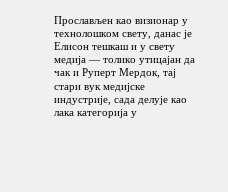Прослављен као визионар у технолошком свету, данас је Елисон тешкаш и у свету медија — толико утицајан да чак и Руперт Мердок, тај стари вук медијске индустрије, сада делује као лака категорија у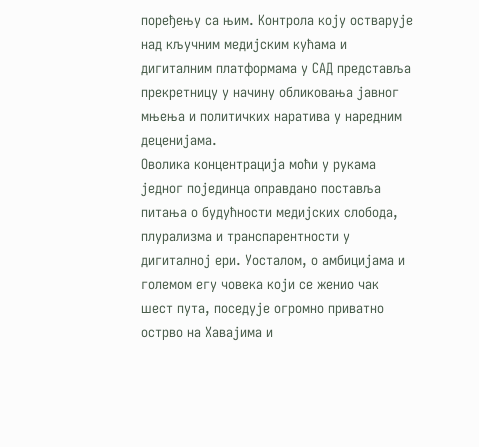поређењу са њим. Контрола коју остварује над кључним медијским кућама и дигиталним платформама у САД представља прекретницу у начину обликовања јавног мњења и политичких наратива у наредним деценијама.
Оволика концентрација моћи у рукама једног појединца оправдано поставља питања о будућности медијских слобода, плурализма и транспарентности у дигиталној ери. Уосталом, о амбицијама и големом егу човека који се женио чак шест пута, поседује огромно приватно острво на Хавајима и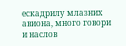ескадрилу млазних авиона, много говори и наслов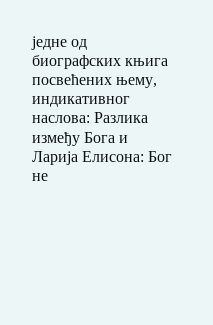једне од биографских књига посвећених њему, индикативног наслова: Разлика између Бога и Ларија Елисона: Бог не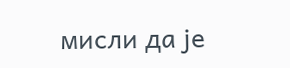мисли да је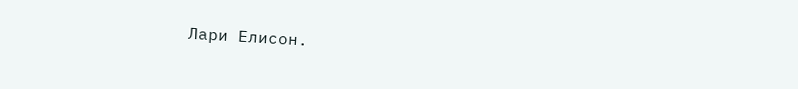Лари Елисон.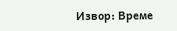Извор: Време